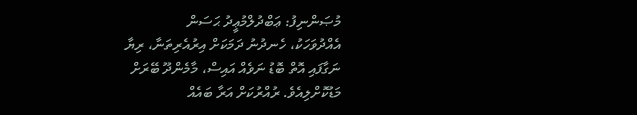މުޞަންނިފު: ޢަބްދުލްމުޢީދު ޙަސަން
އެއްދުވަހަކު، ހެނދުނު ދަމަކަށް އިރުއެރިތަނާ، ރިޔާ
ނަގާފައި އޮތް ބޮޑު ނަވެއް އައިސް، މާމެންދޫ ބޭރަށް
މަޑުކޮށްލިއެވެ. ރުއްރުކަށް އަރާ ބައެއް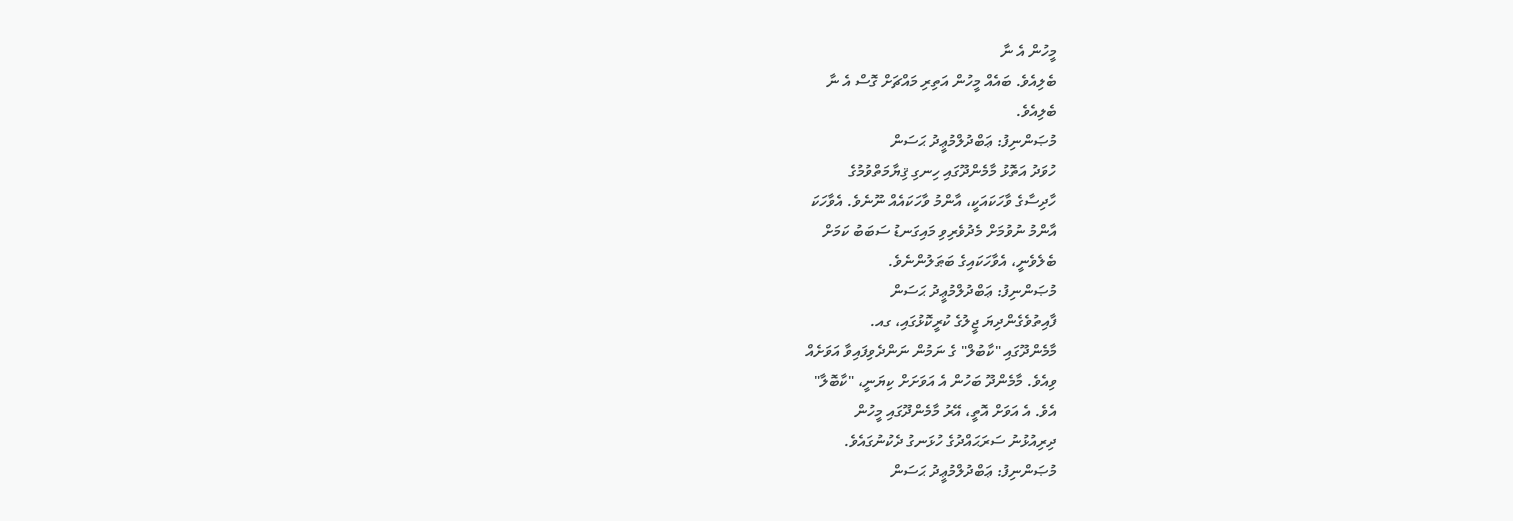މީހުން އެ ނާ
ބެލިއެވެ. ބައެއް މީހުން އަތިރި މައްޗަށް ގޮސް އެ ނާ
ބެލިއެވެ.
މުޞަންނިފު: ޢަބްދުލްމުޢީދު ޙަސަން
ހުވަދު އަތޮޅު މާމެންދޫގައި ހިނގި ޤިޔާމަތްވުމުގެ
ހާދިސާގެ ވާހަކައަކީ، އާންމު ވާހަކައެއް ނޫނެވެ. އެވާހަކަ
އާންމު ނުވުމަށް މެދުވެރިވި މައިގަނޑު ސަބަބު ކަމަށް
ބެލެވެނީ، އެވާހަކައިގެ ބަޠަލުންނެވެ.
މުޞަންނިފު: ޢަބްދުލްމުޢީދު ޙަސަން
ފާއިތުވެގެންދިޔަ ޖީލުގެ ކުރީކޮޅުގައި، ގއ.
މާމެންދޫގައި "ކާބުލް" ގެ ނަމުން ނަންދެވިފައިވާ އަވަށެއް
ވިއެވެ. މާމެންދޫ ބަހުން އެ އަވަށަށް ކިޔަނީ، "ކާބޮލާ"
އެވެ. އެ އަވަށް އޮތީ، އޭރު މާމެންދޫގައި މީހުން
ދިރިއުޅުނު ސަރަޙައްދުގެ ހުޅަނގު ދެކުނުގައެވެ.
މުޞަންނިފު: ޢަބްދުލްމުޢީދު ޙަސަން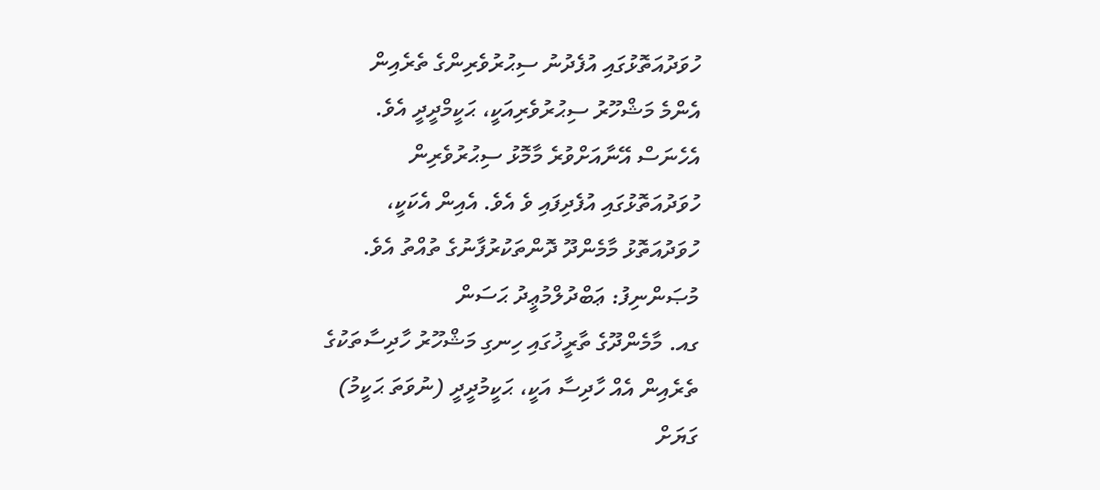ހުވަދުއަތޮޅުގައި އުފެދުނު ސިޙުރުވެރިންގެ ތެރެއިން
އެންމެ މަޝްހޫރު ސިޙުރުވެރިއަކީ، ޙަކީމްދީދީ އެވެ.
އެހެނަސް އޭނާއަށްވުރެ މާމޮޅު ސިޙުރުވެރިން
ހުވަދުއަތޮޅުގައި އުފެދިފައި ވެ އެވެ. އެއިން އެކަކީ،
ހުވަދުއަތޮޅު މާމެންދޫ ދޮންތަކުރުފާނުގެ ތުއްތު އެވެ.
މުޞަންނިފު: ޢަބްދުލްމުޢީދު ޙަސަން
ގއ. މާމެންދޫގެ ތާރީޚުގައި ހިނގި މަޝްހޫރު ހާދިސާތަކުގެ
ތެރެއިން އެއް ހާދިސާ އަކީ، ޙަކީމުދީދީ (ނުވަތަ ޙަކީމު)
ގަޔަށް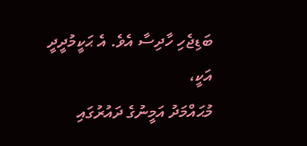ބަޑިޖެހި ހާދިސާ އެވެ. އެ ޙަކީމުދީދީ އަކީ،
މުޙައްމަދު އަމީނުގެ ދައުރުގައި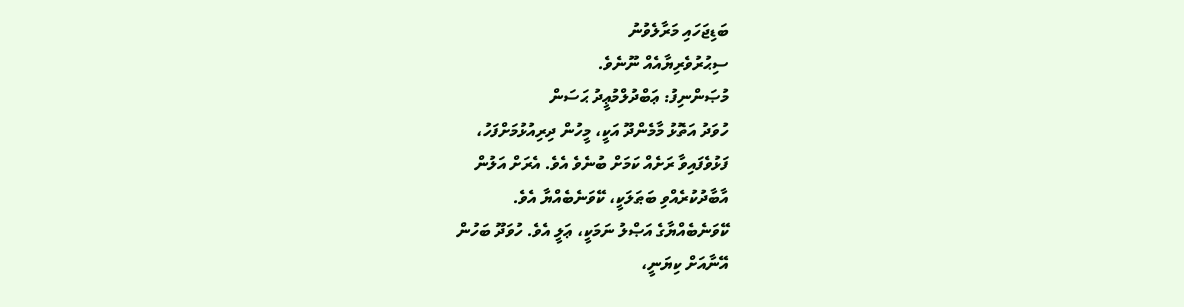ބަޑިޖަހައި މަރާލެވުނު
ސިޙުރުވެރިޔާއެއް ނޫނެވެ.
މުޞަންނިފު: ޢަބްދުލްމުޢީދު ޙަސަން
ހުވަދު އަތޮޅު މާމެންދޫ އަކީ، މީހުން ދިރިއުޅުމަށްފަހު،
ފަޅުވެފައިވާ ރަށެއް ކަމަށް ބުނެވެ އެވެ. އެރަށް އަލުން
އާބާދުކުރެއްވި ބަޠަލަކީ، ކޭވަނެބެއްޔާ އެވެ.
ކޭވަނެބެއްޔާގެ އަޞްލު ނަމަކީ، ޢަލީ އެވެ. ހުވަދޫ ބަހުން
އޭނާއަށް ކިޔަނީ،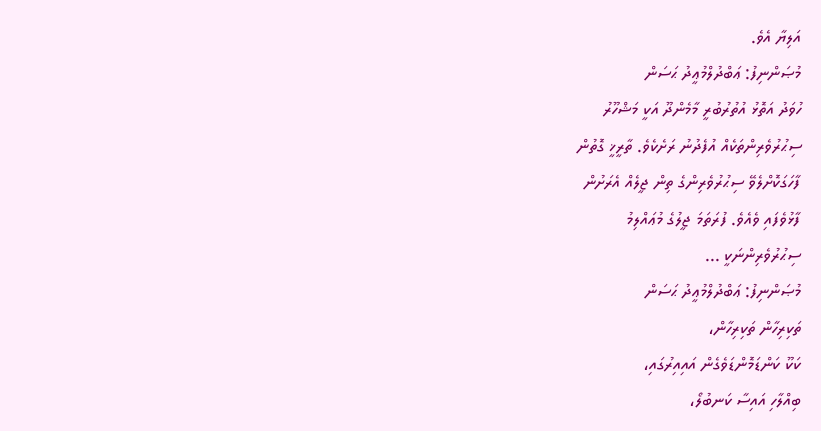އަލިޔާ އެވެ.
މުޞަންނިފު: ޢަބްދުލްމުޢީދު ޙަސަން
ހުވަދު އަތޮޅު އުތުރުބުރީ މާމެންދޫ އަކީ މަޝްހޫރު
ސިޙުރުވެރިންތަކެއް އުފެދުނު ރަށެކެވެ. ތާރީޚީ ގޮތުން
ފާހަގަކޮށްލެވޭ ސިޙުރުވެރިންގެ ތިން ޖީލެއް އެރަށުން
ފާޅުވެފައި ވެއެވެ. ފުރަތަމަ ޖީލުގެ މުޢައްލިމު
ސިޙުރުވެރިންނަކީ ...
މުޞަންނިފު: ޢަބްދުލްމުޢީދު ޙަސަން
ތަކިރިހާން ތަކިރިހާން،
ކަކޫ ކަންޑަމޮންޑަވެގެން އައިއިރުގައި،
ބިއްލާހި އައިސާ ކަނބުލޯ،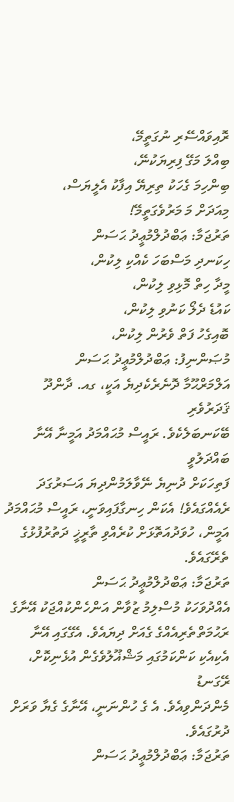ރޮއިވައްސޭރި ނުގަތީމޭ،
ބިއްލަ މަގޭ ފިރިޔަކުނޭ،
ބިންހިމަ ގެހަކު ތިރިޔޭ އިފާކު އެލީޔަސް،
މިއަދަށް މަ މަރުވެގަތީމޭ!
ތަރުޖަމާ: ޢަބްދުލްމުޢީދު ޙަސަން
ހިކަނދި މަސްބަހަ ކެއްކި ލިކުން،
މީދާ ހިތް މޮޅިވި ލިކުން،
ކައުޑެ ދެލޯ ކަނުވި ލިކުން،
ބޮއިގެހު ފަތް ވެރުން ލިކުން،
މުޞަންނިފު: ޢަބްދުލްމުޢީދު ޙަސަން
އަލްމަރްޙޫމާ ދޮނެރެކެދިޔެ އަކީ، ގއ. ދާންދޫ ޤަދަރުވެރި
ބޭކަނބަލެކެވެ. ރައީސް މުޙައްމަދު އަމީނާ އޭނާ ބައްދަލުވީ
ފަތިހަކަށް ދުނިޔެ ނޭވާލަމުންދިޔަ އަސަރުގަދަ
ރެއެއްގައެވެ! އެކަން ހިނގާފައިވަނީ، ރައީސް މުޙައްމަދު
އަމީން، ހުވަދުއަތޮޅަށް ކުރެއްވި ތާރީޚީ ދަތުރުފުޅުގެ
ތެރޭގައެވެ.
ތަރުޖަމާ: ޢަބްދުލްމުޢީދު ޙަސަން
އެއްދުވަހަކު މުސްލިމު ޒުވާން އަންހެންކުއްޖަކު އޭނާގެ
ރަޙުމަތްތެރިއެއްގެ ގެއަށް ދިޔައެވެ. އެގޭގައި އޭނާ
އެކިއެކި ކަންކަމުގައި މަޝްޣޫލުވެގެން އުޅެނިކޮށް، ރޭގަނޑު
މެންދަންވިއެވެ. އެ ގެ ހުންނަނީ، އޭނާގެ ގެޔާ ވަރަށް
ދުރުގައެވެ.
ތަރުޖަމާ: ޢަބްދުލްމުޢީދު ޙަސަން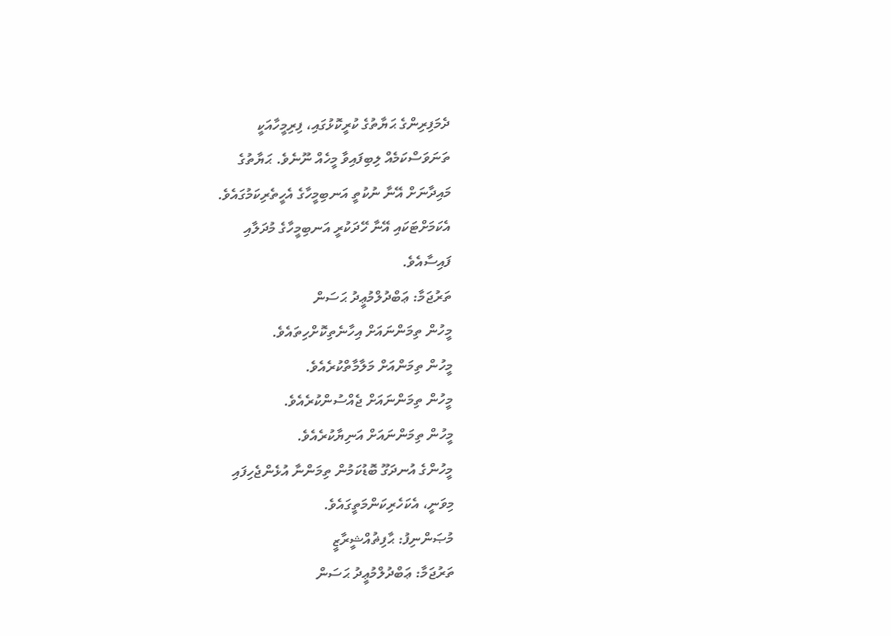ދެމަފިރިންގެ ޙަޔާތުގެ ކުރީކޮޅުގައި، ފިރިމީހާއަކީ
ތަނަވަސްކަމެއް ލިބިފައިވާ މީހެއް ނޫނެވެ. ޙަޔާތުގެ
މައިދާނަށް އޭނާ ނުކުތީ އަނބިމީހާގެ އެހީތެރިކަމުގައެވެ.
އެކަމަށްޓަކައި އޭނާ ހޭދަކުރީ އަނބިމީހާގެ މުދަލާއި
ފައިސާއެވެ.
ތަރުޖަމާ: ޢަބްދުލްމުޢީދު ޙަސަން
މީހުން ތިމަންނައަށް އިހާނެތިކޮށްހިތައެވެ.
މީހުން ތިމަންއަށް މަލާމާތްކުރެއެވެ.
މީހުން ތިމަންނައަށް ޖެއްސުންކުރެއެވެ.
މީހުން ތިމަންނައަށް އަނިޔާކުރެއެވެ.
މީހުންގެ އުނދަގޫ ބޮޑުކަމުން ތިމަންނާ އުޅެންޖެހިފައި
މިވަނީ، އެކަހެރިކަންމަތީގައެވެ.
މުޞަންނިފު: ޙާފިޡުއްޝީރާޒީ
ތަރުޖަމާ: ޢަބްދުލްމުޢީދު ޙަސަން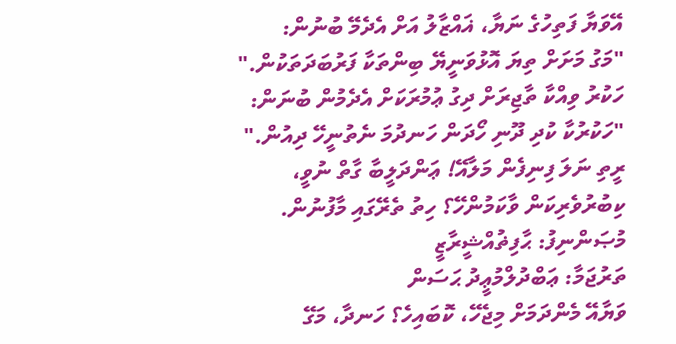އޭވަޔާ ފަތިހުގެ ނަޔާ، ޣައްޒާލު އަށް އެދެމޭ ބުނުން:
"މަގު މަށަށް ތިޔަ އޮޅުވަނީޔޭ ބިންތަކާ ފަރުބަދަތަކުން."
ހަކުރު ވިއްކާ ތާޖިރަށް ދިގު ޢުމުރަކަށް އެދެމުން ބުނަން:
"ހަކުރުކާ ކުދި ދޫނި ހޯދަން ހަނދުމަ ނެތުނީހޭ ދިއުން."
ރީތި ނަލަ ފިނިފެން މަލާއޭ! ޢަންދަލީބާ ގާތް ނުވީ،
ކިބުރުވެރިކަން ވާކަމުންހޭ؟ ހިތު ތެރޭގައި މާފުނުން.
މުޞަންނިފު: ޙާފިޡުއްޝީރާޒީ
ތަރުޖަމާ: ޢަބްދުލްމުޢީދު ޙަސަން
ވަޔާއޭ މެންދަމަށް މިޖެހޭ، ކޮބައިހެ؟ ހަނދާ، މަގޭ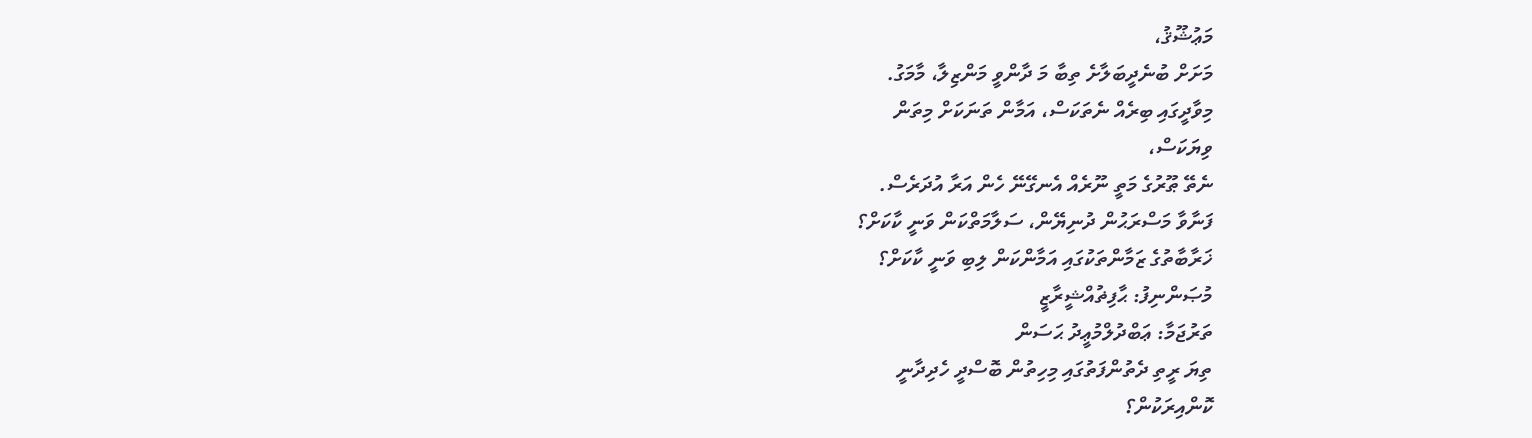މަޢުޝޫޤު،
މަށަށް ބުނެދީބަލާށެ ތިބާ މަ ދާންވީ މަންޒިލާ، މާމަގު.
މިވާދީގައި ބިރެއް ނެތަކަސް، އަމާން ތަނަކަށް މިތަން
ވިޔަކަސް،
ނެތޭ ޠޫރުގެ މަތީ ނޫރެއް އެނގޭނޭ ހެން އަރާ އުދަރެސް.
ފަނާވާ މަސްރަޙުން ދުނިޔޭން، ސަލާމަތްކަން ވަނީ ކާކަށް؟
ޚަރާބާތުގެ ޒަމާންތަކުގައި އަމާންކަން ލިބި ވަނީ ކާކަށް؟
މުޞަންނިފު: ޙާފިޡުއްޝީރާޒީ
ތަރުޖަމާ: ޢަބްދުލްމުޢީދު ޙަސަން
ތިޔަ ރީތި ދެތުންފަތުގައި މިހިތުން ބޮސްދީ ހެދިދާނީ
ކޮންއިރަކުން؟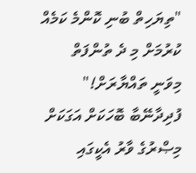"ތިޔަހިތް ބުނި ކޮންމެ ކަމެއް ކުރުމަށް މި ދެ ތުންފަތް
މިވަނީ ތައްޔާރަށް!"
ފުދިދާނޭބާ ބޮހަކަށް އަގަކަށް މިޞްރުގެ ވާރު އެކީގައި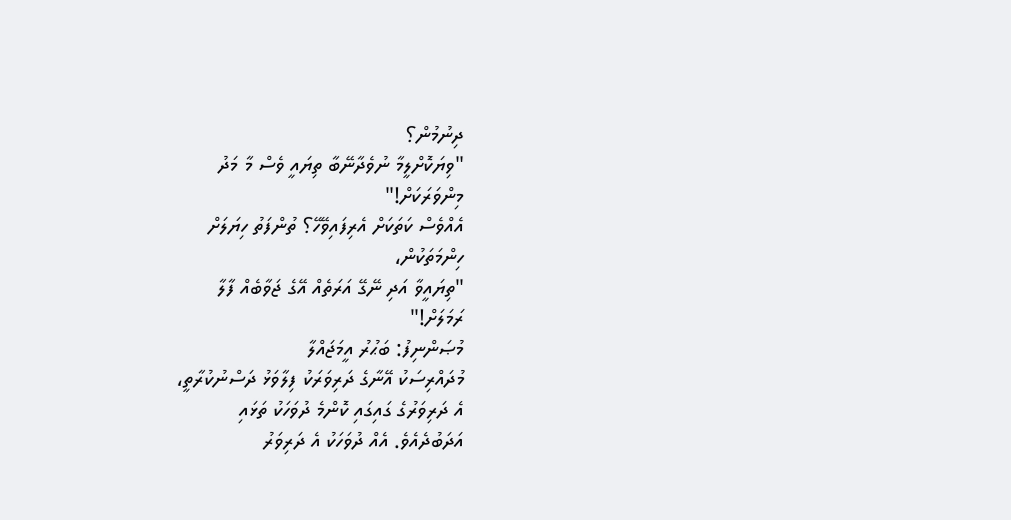ދިނުމުން؟
"ވިޔަކޮށްލީމާ ނުވެދާނޭބާ ތިޔައީ ވެސް މާ މަދު
މިންވަރަކަށް!"
އެއްވެސް ކަތަކަށް އެރިފައިވޭހޭ؟ ތުންފަތު ހިޔަލަށް
ހިންމަތަކުން،
"ތިޔައީވާ އަދި ނޭގޭ އަރަތެއް އޭގެ ޖަވާބެއް ފާލާ
ރަމަލަށް!"
މުޞަންނިފު: ބަޙުރު އީމަޖައްލާ
މުދައްރިސަކު އޭނާގެ ދަރިވަރަކު ފިލާވަޅު ދަސްނުކުރާތީ،
އެ ދަރިވަރުގެ ގައިގައި ކޮންމެ ދުވަހަކު ތަޅައި
އަދަބުދެއެވެ. އެއް ދުވަހަކު އެ ދަރިވަރު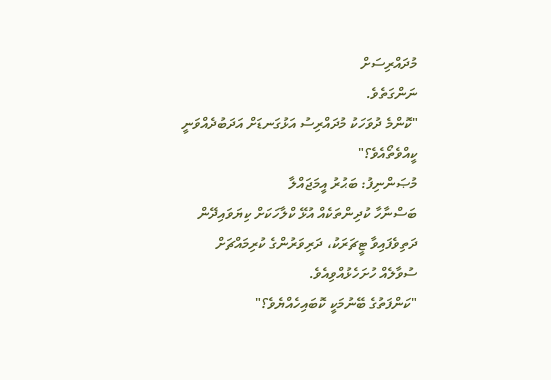މުދައްރިސަށް
ނަންގަތެވެ.
"ކޮންމެ ދުވަހަކު މުދައްރިސު އަޅުގަނޑަށް އަދަބުދެއްވަނީ
ކީއްވެތޯއެވެ؟"
މުޞަންނިފު: ބަޙުރު އީމަޖައްލާ
ބަސްނާހާ ކުދިންތަކެއް އުޅޭ ކްލާހަކަށް ކިޔަވައިދޭން
ދަތިވެފައިވާ ޓީޗަރަކު، ދަރިވަރުންގެ ކުރިމައްޗަށް
ސުވާލެއް ހުށަހެޅުއްވިއެވެ.
"ކަންފަތުގެ ބޭނުމަކީ ކޮބައިހެއްޔެވެ؟"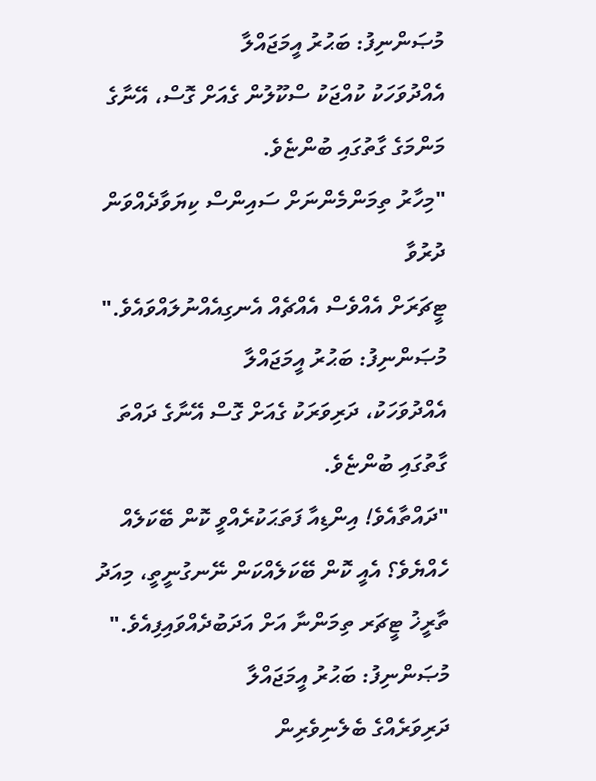މުޞަންނިފު: ބަޙުރު އީމަޖައްލާ
އެއްދުވަހަކު ކުއްޖަކު ސްކޫލުން ގެއަށް ގޮސް، އޭނާގެ
މަންމަގެ ގާތުގައި ބުންޏެވެ.
"މިހާރު ތިމަންމެންނަށް ސައިންސް ކިޔަވާދެއްވަން ދުރުވާ
ޓީޗަރަށް އެއްވެސް އެއްޗެއް އެނގިއެއްނުލައްވައެވެ."
މުޞަންނިފު: ބަޙުރު އީމަޖައްލާ
އެއްދުވަހަކު، ދަރިވަރަކު ގެއަށް ގޮސް އޭނާގެ ދައްތަ
ގާތުގައި ބުންޏެވެ.
"ދައްތާއެވެ! އިންޑިއާ ފަތަޙަކުރެއްވީ ކޮން ބޭކަލެއް
ހެއްޔެވެ؟ އެއީ ކޮން ބޭކަލެއްކަން ނޭނގުނީތީ، މިއަދު
ތާރީޚު ޓީޗަރ ތިމަންނާ އަށް އަދަބުދެއްވައިފިއެވެ."
މުޞަންނިފު: ބަޙުރު އީމަޖައްލާ
ދަރިވަރެއްގެ ބެލެނިވެރިން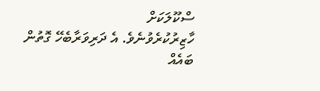ސްކޫލަކަށް
ހާޒިރުކުރެވުނެވެ. އެ ދަރިވަރާބެހޭ ގޮތުން ބައެއް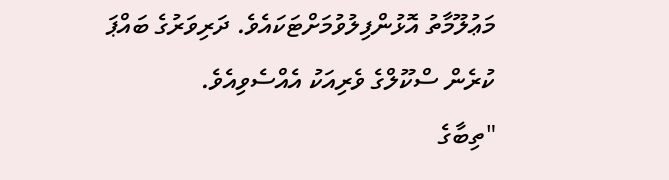މަޢުލޫމާތު އޮޅުންފިލުވުމަށްޓަކައެވެ. ދަރިވަރުގެ ބައްޕަ
ކުރެން ސްކޫލްގެ ވެރިއަކު އެއްސެވިއެވެ.
"ތިބާގެ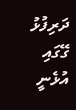ދަރިފުޅު ގޭގައި އުޅެނީ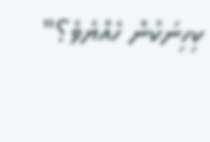ކިހިނަކުން ހެއްޔެވެ؟"